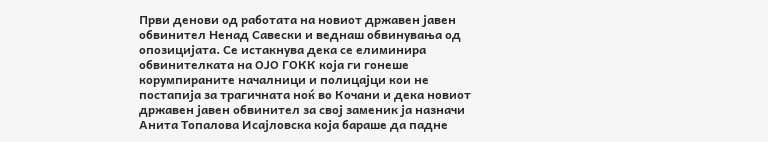Први денови од работата на новиот државен јавен обвинител Ненад Савески и веднаш обвинувања од опозицијата. Се истакнува дека се елиминира обвинителката на ОЈО ГОКК која ги гонеше корумпираните началници и полицајци кои не постапија за трагичната ноќ во Кочани и дека новиот државен јавен обвинител за свој заменик ја назначи Анита Топалова Исајловска која бараше да падне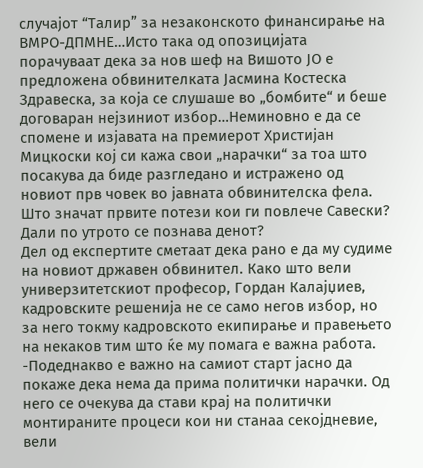случајот “Талир” за незаконското финансирање на ВМРО-ДПМНЕ…Исто така од опозицијата порачуваат дека за нов шеф на Вишото ЈО е предложена обвинителката Јасмина Костеска Здравеска, за која се слушаше во „бомбите“ и беше договаран нејзиниот избор…Неминовно е да се спомене и изјавата на премиерот Христијан Мицкоски кој си кажа свои „нарачки“ за тоа што посакува да биде разгледано и истражено од новиот прв човек во јавната обвинителска фела.
Што значат првите потези кои ги повлече Савески? Дали по утрото се познава денот?
Дел од експертите сметаат дека рано е да му судиме на новиот државен обвинител. Како што вели универзитетскиот професор, Гордан Калајџиев, кадровските решенија не се само негов избор, но за него токму кадровското екипирање и правењето на некаков тим што ќе му помага е важна работа.
-Подеднакво е важно на самиот старт јасно да покаже дека нема да прима политички нарачки. Од него се очекува да стави крај на политички монтираните процеси кои ни станаа секојдневие, вели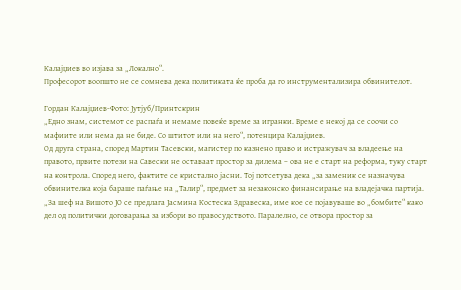Калајџиев во изјава за „Локално“.
Професорот воопшто не се сомнева дека политиката ќе проба да го инструментализира обвинителот.

Гордан Калајџиев-Фото: Јутјуб/Принтскрин
„Едно знам, системот се распаѓа и немаме повеќе време за игранки. Време е некој да се соочи со мафиите или нема да не биде. Со штитот или на него“, потенцира Калајџиев.
Од друга страна, според Мартин Тасевски, магистер по казнено право и истражувач за владеење на правото, првите потези на Савески не оставаат простор за дилема – ова не е старт на реформа, туку старт на контрола. Според него, фактите се кристално јасни. Тој потсетува дека „за заменик се назначува обвинителка која бараше паѓање на „Талир“, предмет за незаконско финансирање на владејачка партија.
„За шеф на Вишото ЈО се предлага Јасмина Костеска Здравеска, име кое се појавуваше во „бомбите“ како дел од политички договарања за избори во правосудството. Паралелно, се отвора простор за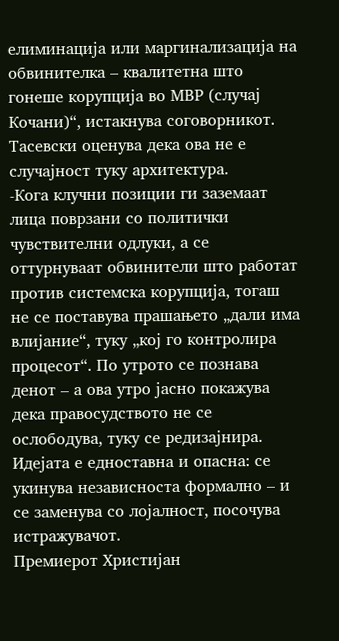елиминација или маргинализација на обвинителка – квалитетна што гонеше корупција во МВР (случај Кочани)“, истакнува соговорникот.
Тасевски оценува дека ова не е случајност туку архитектура.
-Кога клучни позиции ги заземаат лица поврзани со политички чувствителни одлуки, а се оттурнуваат обвинители што работат против системска корупција, тогаш не се поставува прашањето „дали има влијание“, туку „кој го контролира процесот“. По утрото се познава денот – а ова утро јасно покажува дека правосудството не се ослободува, туку се редизајнира. Идејата е едноставна и опасна: се укинува независноста формално – и се заменува со лојалност, посочува истражувачот.
Премиерот Христијан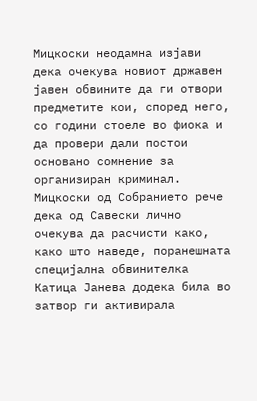Мицкоски неодамна изјави дека очекува новиот државен јавен обвините да ги отвори предметите кои, според него, со години стоеле во фиока и да провери дали постои основано сомнение за организиран криминал. Мицкоски од Собранието рече дека од Савески лично очекува да расчисти како, како што наведе, поранешната специјална обвинителка Катица Јанева додека била во затвор ги активирала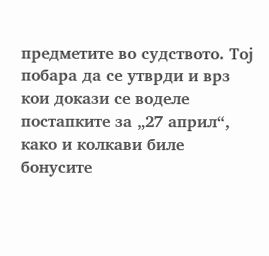предметите во судството. Тој побара да се утврди и врз кои докази се воделе постапките за „27 април“, како и колкави биле бонусите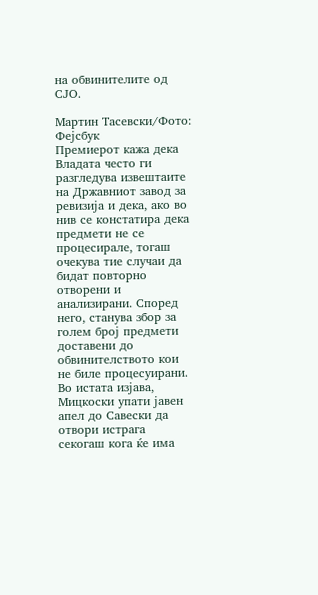на обвинителите од СЈО.

Мартин Тасевски/Фото: Фејсбук
Премиерот кажа дека Владата често ги разгледува извештаите на Државниот завод за ревизија и дека, ако во нив се констатира дека предмети не се процесирале, тогаш очекува тие случаи да бидат повторно отворени и анализирани. Според него, станува збор за голем број предмети доставени до обвинителството кои не биле процесуирани. Во истата изјава, Мицкоски упати јавен апел до Савески да отвори истрага секогаш кога ќе има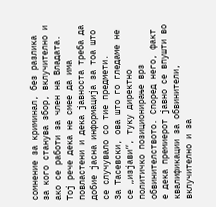сомнение за криминал, без разлика за кого станува збор, вклучително и ако се работи за член на Владата. Тој рече дека не смее да има повластени и дека јавноста треба да добие јасна информација за тоа што се случувало со тие предмети.
За Тасевски, ова што го гледаме не се „изјави“, туку директно политичко позиционирање врз обвинителството. Според него, факт е дека премиерот јавно се впушти во квалификации за обвинители, вклучително и за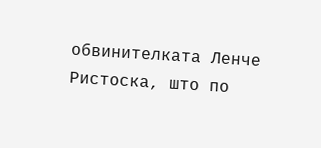обвинителката Ленче Ристоска, што по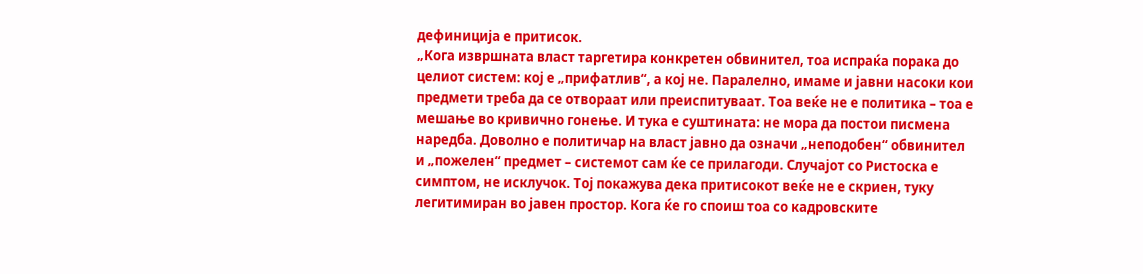дефиниција е притисок.
„Кога извршната власт таргетира конкретен обвинител, тоа испраќа порака до целиот систем: кој е „прифатлив“, а кој не. Паралелно, имаме и јавни насоки кои предмети треба да се отвораат или преиспитуваат. Тоа веќе не е политика – тоа е мешање во кривично гонење. И тука е суштината: не мора да постои писмена наредба. Доволно е политичар на власт јавно да означи „неподобен“ обвинител и „пожелен“ предмет – системот сам ќе се прилагоди. Случајот со Ристоска е симптом, не исклучок. Тој покажува дека притисокот веќе не е скриен, туку легитимиран во јавен простор. Кога ќе го споиш тоа со кадровските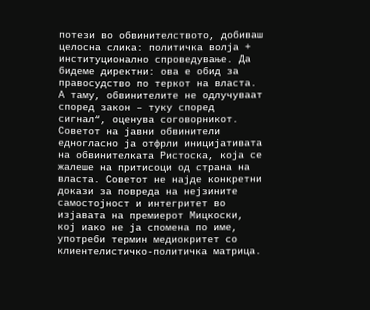потези во обвинителството, добиваш целосна слика: политичка волја + институционално спроведување. Да бидеме директни: ова е обид за правосудство по теркот на власта. А таму, обвинителите не одлучуваат според закон – туку според сигнал“, оценува соговорникот.
Советот на јавни обвинители едногласно ја отфрли иницијативата на обвинителката Ристоска, која се жалеше на притисоци од страна на власта. Советот не најде конкретни докази за повреда на нејзините самостојност и интегритет во изјавата на премиерот Мицкоски, кој иако не ја спомена по име, употреби термин медиокритет со клиентелистичко-политичка матрица.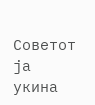Советот ја укина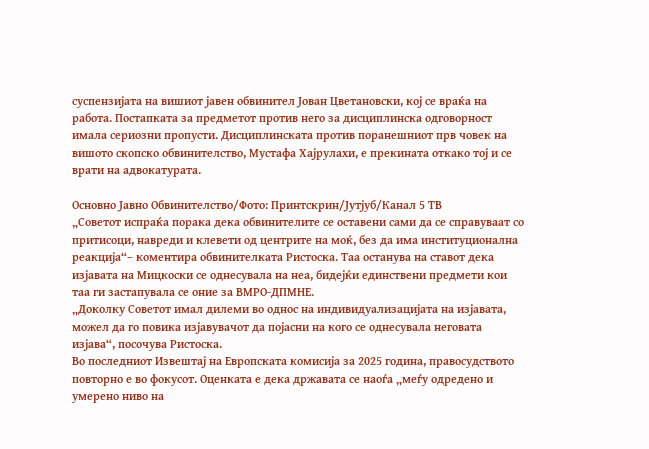суспензијата на вишиот јавен обвинител Јован Цветановски, кој се враќа на работа. Постапката за предметот против него за дисциплинска одговорност имала сериозни пропусти. Дисциплинската против поранешниот прв човек на вишото скопско обвинителство, Мустафа Хајрулахи, е прекината откако тој и се врати на адвокатурата.

Основно Јавно Обвинителство/Фото: Принтскрин/Јутјуб/Канал 5 ТВ
„Советот испраќа порака дека обвинителите се оставени сами да се справуваат со притисоци, навреди и клевети од центрите на моќ, без да има институционална реакција“– коментира обвинителката Ристоска. Таа останува на ставот дека изјавата на Мицкоски се однесувала на неа, бидејќи единствени предмети кои таа ги застапувала се оние за ВМРО-ДПМНЕ.
„Доколку Советот имал дилеми во однос на индивидуализацијата на изјавата, можел да го повика изјавувачот да појасни на кого се однесувала неговата изјава“, посочува Ристоска.
Во последниот Извештај на Европската комисија за 2025 година, правосудството повторно е во фокусот. Оценката е дека државата се наоѓа „меѓу одредено и умерено ниво на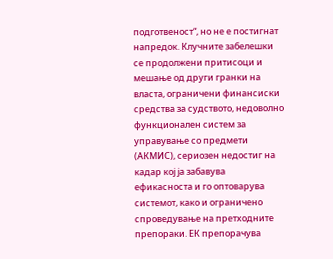подготвеност“, но не е постигнат напредок. Клучните забелешки се продолжени притисоци и мешање од други гранки на власта, ограничени финансиски средства за судството, недоволно функционален систем за управување со предмети (АКМИС), сериозен недостиг на кадар кој ја забавува ефикасноста и го оптоварува системот, како и ограничено спроведување на претходните препораки. ЕК препорачува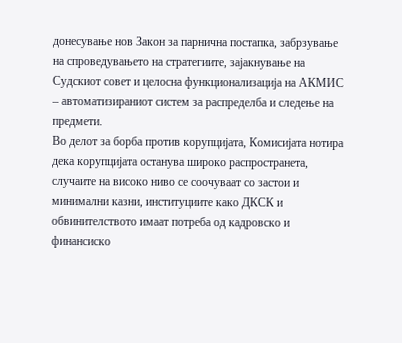донесување нов Закон за парнична постапка, забрзување на спроведувањето на стратегиите, зајакнување на Судскиот совет и целосна функционализација на АКМИС – автоматизираниот систем за распределба и следење на предмети.
Во делот за борба против корупцијата, Комисијата нотира дека корупцијата останува широко распространета, случаите на високо ниво се соочуваат со застои и минимални казни, институциите како ДКСК и обвинителството имаат потреба од кадровско и финансиско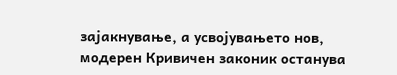зајакнување, а усвојувањето нов, модерен Кривичен законик останува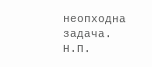неопходна задача.
Н.П.